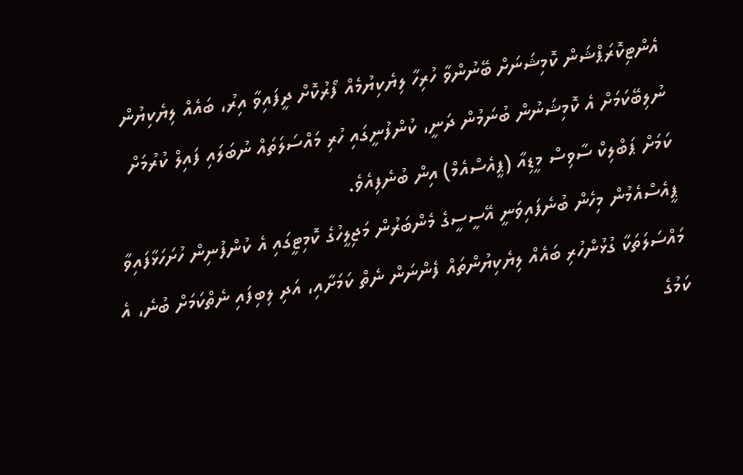އެންޓިކޮރަޕްޝަން ކޮމިޝަނަށް ބޭނުންވާ ހުރިހާ ލިޔެކިޔުމެއް ފޯރުކޮށް ދީފައިވާ އިރު، ބައެއް ލިޔެކިޔުން ނުލިބޭކަމަށް އެ ކޮމިޝަނުން ބުނަމުން ދަނީ، ކުންފުނީގައި ހުރި މައްސަލަތައް ނުބަލައި ފައިލް ކުރުމަށް ކަމަށް ޕަބްލިކް ސާވިސް މީޑިއާ (ޕީއެސްއެމް) އިން ބުނެފިއެވެ.
ޕީއެސްއެމުން މިހެން ބުނެފައިވަނީ އޭސީސީގެ މެންބަރުން މަޖިލީހުގެ ކޮމިޓީގައި އެ ކުންފުނިން ހުށަހަޅާފައިވާ މައްސަލަތަކާ ގުޅުންހުރި ބައެއް ލިޔެކިޔުންތައް ފެންނަން ނެތް ކަމަށާއި، އަދި ލިބިފައި ނެތްކަމަށް ބުނެ، އެ ކަމުގެ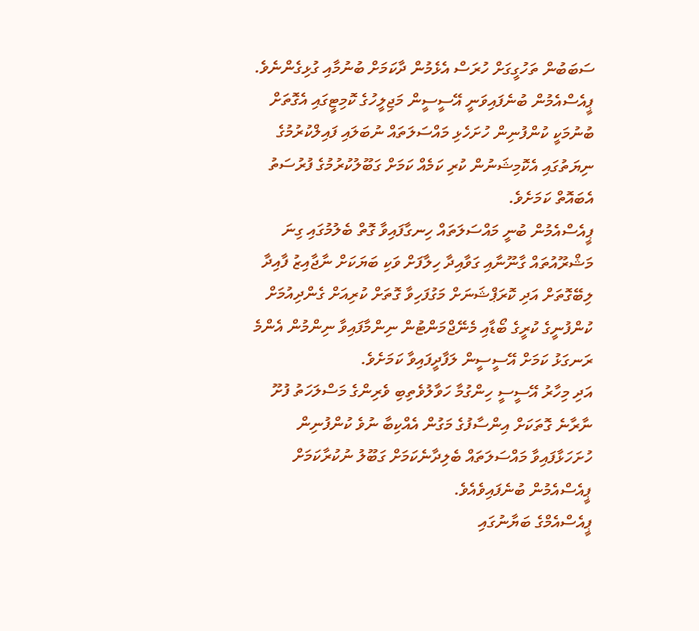ސަބަބުން ތަހުގީގަށް ހުރަސް އެޅެމުން ދާކަމަށް ބުނުމާއި ގުޅިގެންނެވެ.
ޕީއެސްއެމުން ބުނެފައިވަނީ އޭސީސީން މަޖިލީހުގެ ކޮމިޓީގައި އެގޮތަށް ބުނުމަކީ ކުންފުނިން ހުށަހެޅި މައްސަލަތައް ނުބަލައި ފައިލްކުރުމުގެ ނިޔަތުގައި އެކޮމިޝަނުން ކުރި ކަމެއް ކަމަށް ގަބޫލުކުރުމުގެ ފުރުސަތު އެބައޮތް ކަމަށެވެ.
ޕީއެސްއެމުން ބުނީ މައްސަލަތައް ހިނގާފައިވާ ގޮތް ބެލުމުގައި ގިނަ މަޝްރޫއުތައް ގާނޫނާއި ގަވާއިދާ ހިލާފަށް ވަކި ބަޔަކަށް ނާޖާއިޒު ފާއިދާ ލިބޭގޮތަށް އަދި ކޮރަޕްޝަނަށް މަގުފަހިވާ ގޮތަށް ކުރިއަށް ގެންދިއުމަށް ކުންފުނީގެ ކުރީގެ ބޯޑާއި މެނޭޖްމަންޓުން ނިންމާފައިވާ ނިންމުން އެންމެ ރަނގަޅު ކަމަށް އޭސީސީން ލަފާދީފައިވާ ކަމަށެވެ.
އަދި މިހާރު އޭސީސީ ހިންގުމާ ހަވާލުވެތިބި ވެރިންގެ މަސްލަހަތު ފުށޫ ނާރާނެ ގޮތަކަށް އިންސާފުގެ މަގުން އެއްކިބާ ނުވެ ކުންފުނިން ހުށަހަޅާފައިވާ މައްސަލަތައް ބެލިދާނެކަމަށް ގަބޫލު ނުކުރާކަމަށް ޕީއެސްއެމުން ބުނެފައިވެއެވެ.
ޕީއެސްއެމްގެ ބަޔާނުގައި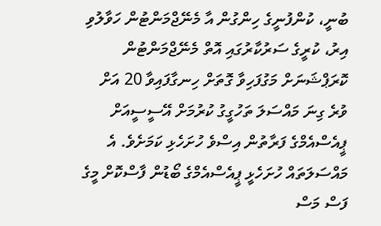ބުނީ، ކުންފުނީގެ ހިންގުން އާ މެނޭޖްމަންޓުން ހަވާލުވި އިރު، ކުރީގެ ސަރުކާރުގައި އޮތް މެނޭޖްމަންޓުން ކޮރަޕްޝަނަށް މަގުފަހިވާ ގޮތަށް ހިނގާފައިވާ 20 އަށް ވުރެ ގިނަ މައްސަލަ ތަހުގީގު ކުރުމަށް އޭސީސީއަށް ޕީއެސްއެމްގެ ފަރާތުން އިސްވެ ހުށަހެޅި ކަމަށެވެ. އެ މައްސަލަތައް ހުށަހެޅީ ޕީއެސްއެމްގެ ބޯޑުން ފާސްކޮށް މީގެ ފަސް މަސް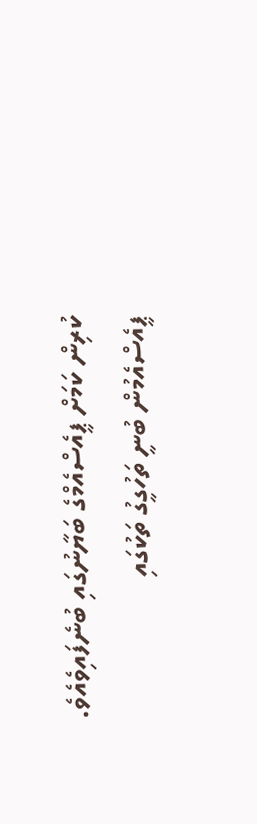ކުރިން ކަމަށް ޕީއެސްއެމްގެ ބަޔާނުގައި ބުނެފައިވެއެވެ.
ޕީއެސްއެމުން ބުނީ ތަހުގީގު ތަކުގައި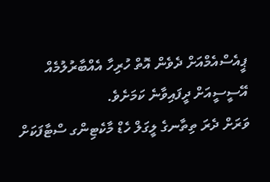ޕީއެސްއެމްއަށް ދެވެން އޮތް ހުރިހާ އެއްބާރުލުމެއް އޭސީސީއަށް ދީފައިވާނެ ކަމަށެވެ.
ވަރަށް ދެރަ ތިތާނގެ ލީގަލް ހެޑް މާކެޓިންގ ސްޓާފަކަށް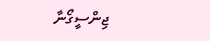ޖިންސީގޯނާ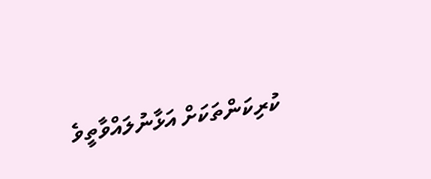ކުރިކަންތަކަށް އަޅާނުލައްވާތީވެ